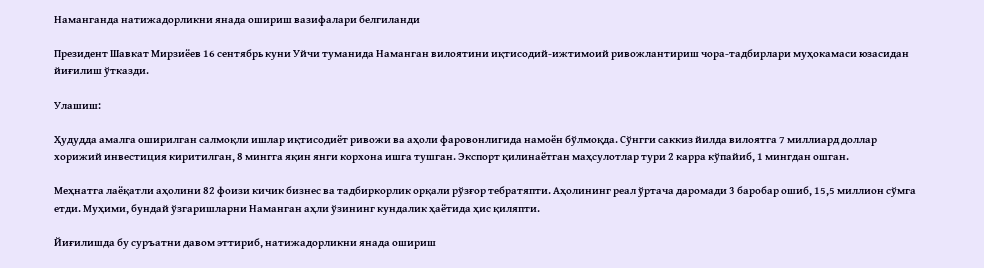Наманганда натижадорликни янада ошириш вазифалари белгиланди

Президент Шавкат Мирзиёев 16 сентябрь куни Уйчи туманида Наманган вилоятини иқтисодий-ижтимоий ривожлантириш чора-тадбирлари муҳокамаси юзасидан йиғилиш ўтказди.

Улашиш:

Ҳудудда амалга оширилган салмоқли ишлар иқтисодиёт ривожи ва аҳоли фаровонлигида намоён бўлмоқда. Сўнгги саккиз йилда вилоятга 7 миллиард доллар хорижий инвестиция киритилган, 8 мингга яқин янги корхона ишга тушган. Экспорт қилинаётган маҳсулотлар тури 2 карра кўпайиб, 1 мингдан ошган.

Меҳнатга лаёқатли аҳолини 82 фоизи кичик бизнес ва тадбиркорлик орқали рўзғор тебратяпти. Аҳолининг реал ўртача даромади 3 баробар ошиб, 15,5 миллион сўмга етди. Муҳими, бундай ўзгаришларни Наманган аҳли ўзининг кундалик ҳаётида ҳис қиляпти.

Йиғилишда бу суръатни давом эттириб, натижадорликни янада ошириш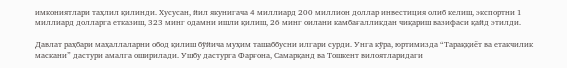имкониятлари таҳлил қилинди. Хусусан, йил якунигача 4 миллиард 200 миллион доллар инвестиция олиб келиш, экспортни 1 миллиард долларга етказиш, 323 минг одамни ишли қилиш, 26 минг оилани камбағалликдан чиқариш вазифаси қайд этилди.

Давлат раҳбари маҳаллаларни обод қилиш бўйича муҳим ташаббусни илгари сурди. Унга кўра, юртимизда “Тараққиёт ва етакчилик маскани” дастури амалга оширилади. Ушбу дастурга Фарғона, Самарқанд ва Тошкент вилоятларидаги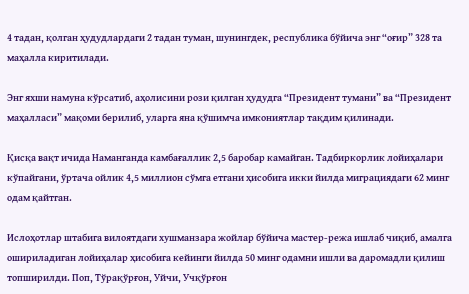4 тадан, қолган ҳудудлардаги 2 тадан туман, шунингдек, республика бўйича энг “оғир” 328 та маҳалла киритилади.

Энг яхши намуна кўрсатиб, аҳолисини рози қилган ҳудудга “Президент тумани” ва “Президент маҳалласи” мақоми берилиб, уларга яна қўшимча имкониятлар тақдим қилинади.

Қисқа вақт ичида Наманганда камбағаллик 2,5 баробар камайган. Тадбиркорлик лойиҳалари кўпайгани, ўртача ойлик 4,5 миллион сўмга етгани ҳисобига икки йилда миграциядаги 62 минг одам қайтган.

Ислоҳотлар штабига вилоятдаги хушманзара жойлар бўйича мастер-режа ишлаб чиқиб, амалга ошириладиган лойиҳалар ҳисобига кейинги йилда 50 минг одамни ишли ва даромадли қилиш топширилди. Поп, Тўрақўрғон, Уйчи, Учқўрғон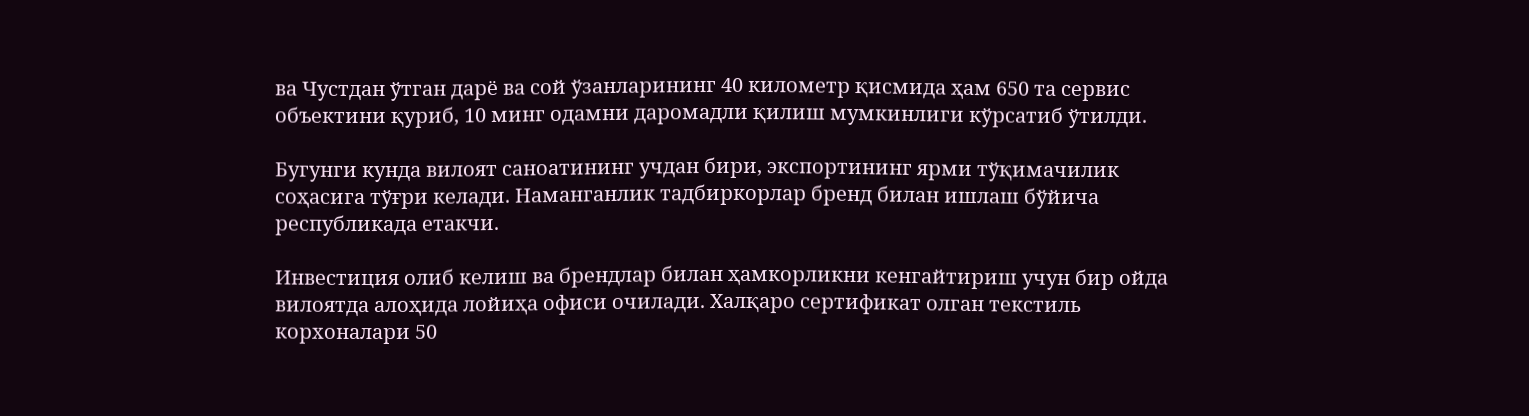ва Чустдан ўтган дарё ва сой ўзанларининг 40 километр қисмида ҳам 650 та сервис объектини қуриб, 10 минг одамни даромадли қилиш мумкинлиги кўрсатиб ўтилди.

Бугунги кунда вилоят саноатининг учдан бири, экспортининг ярми тўқимачилик соҳасига тўғри келади. Наманганлик тадбиркорлар бренд билан ишлаш бўйича республикада етакчи.

Инвестиция олиб келиш ва брендлар билан ҳамкорликни кенгайтириш учун бир ойда вилоятда алоҳида лойиҳа офиси очилади. Халқаро сертификат олган текстиль корхоналари 50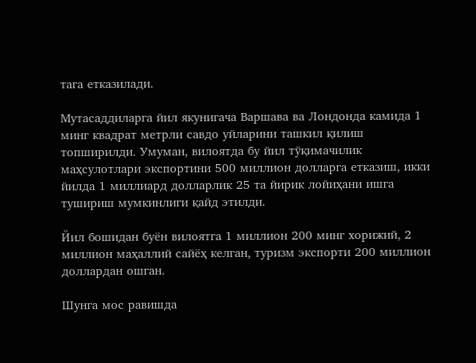тага етказилади.

Мутасаддиларга йил якунигача Варшава ва Лондонда камида 1 минг квадрат метрли савдо уйларини ташкил қилиш топширилди. Умуман, вилоятда бу йил тўқимачилик маҳсулотлари экспортини 500 миллион долларга етказиш, икки йилда 1 миллиард долларлик 25 та йирик лойиҳани ишга тушириш мумкинлиги қайд этилди.

Йил бошидан буён вилоятга 1 миллион 200 минг хорижий, 2 миллион маҳаллий сайёҳ келган, туризм экспорти 200 миллион доллардан ошган.

Шунга мос равишда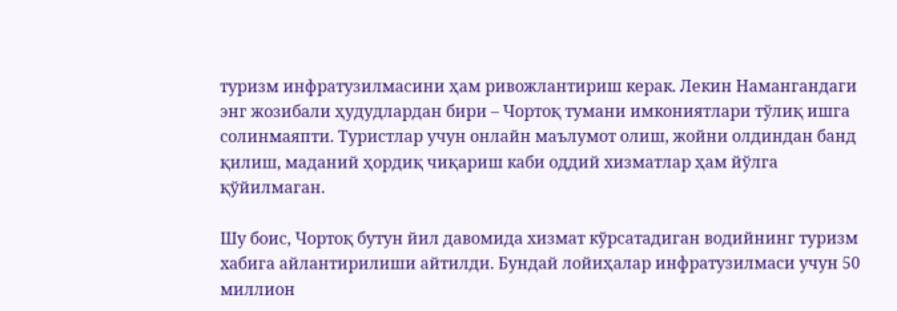туризм инфратузилмасини ҳам ривожлантириш керак. Лекин Намангандаги энг жозибали ҳудудлардан бири – Чортоқ тумани имкониятлари тўлиқ ишга солинмаяпти. Туристлар учун онлайн маълумот олиш, жойни олдиндан банд қилиш, маданий ҳордиқ чиқариш каби оддий хизматлар ҳам йўлга қўйилмаган.

Шу боис, Чортоқ бутун йил давомида хизмат кўрсатадиган водийнинг туризм хабига айлантирилиши айтилди. Бундай лойиҳалар инфратузилмаси учун 50 миллион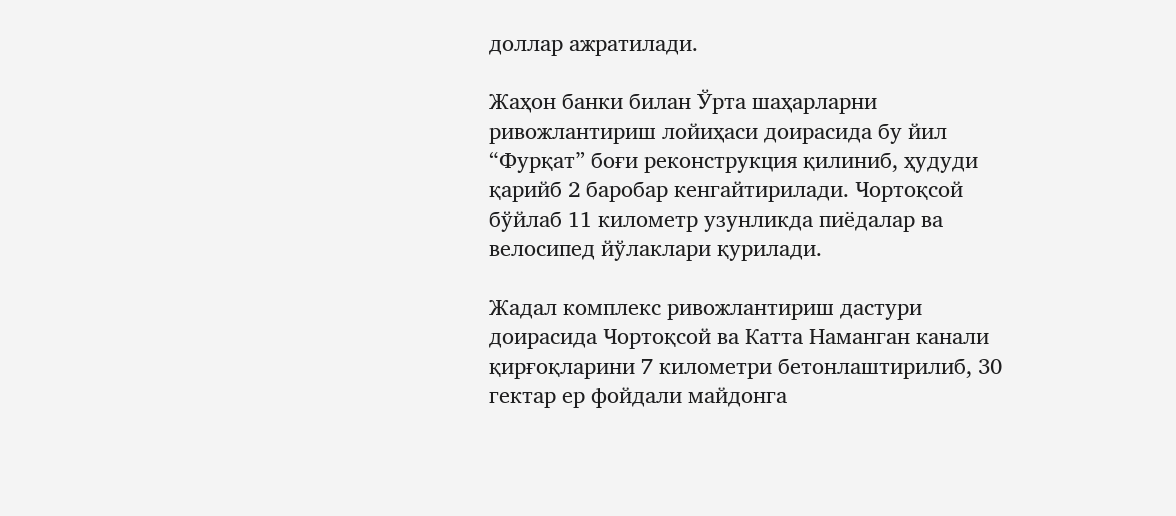доллар ажратилади.

Жаҳон банки билан Ўрта шаҳарларни ривожлантириш лойиҳаси доирасида бу йил “Фурқат” боғи реконструкция қилиниб, ҳудуди қарийб 2 баробар кенгайтирилади. Чортоқсой бўйлаб 11 километр узунликда пиёдалар ва велосипед йўлаклари қурилади.

Жадал комплекс ривожлантириш дастури доирасида Чортоқсой ва Катта Наманган канали қирғоқларини 7 километри бетонлаштирилиб, 30 гектар ер фойдали майдонга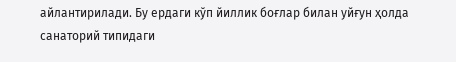айлантирилади. Бу ердаги кўп йиллик боғлар билан уйғун ҳолда санаторий типидаги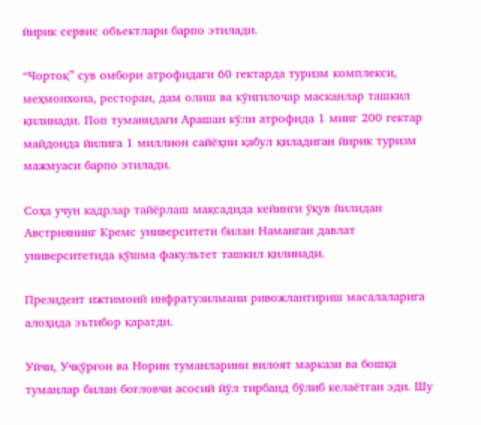йирик сервис объектлари барпо этилади.

“Чортоқ” сув омбори атрофидаги 60 гектарда туризм комплекси, меҳмонхона, ресторан, дам олиш ва кўнгилочар масканлар ташкил қилинади. Поп туманидаги Арашан кўли атрофида 1 минг 200 гектар майдонда йилига 1 миллион сайёҳни қабул қиладиган йирик туризм мажмуаси барпо этилади.

Соҳа учун кадрлар тайёрлаш мақсадида кейинги ўқув йилидан Австриянинг Кремс университети билан Наманган давлат университетида қўшма факультет ташкил қилинади.

Президент ижтимоий инфратузилмани ривожлантириш масалаларига алоҳида эътибор қаратди.

Уйчи, Учқўрғон ва Норин туманларини вилоят маркази ва бошқа туманлар билан боғловчи асосий йўл тирбанд бўлиб келаётган эди. Шу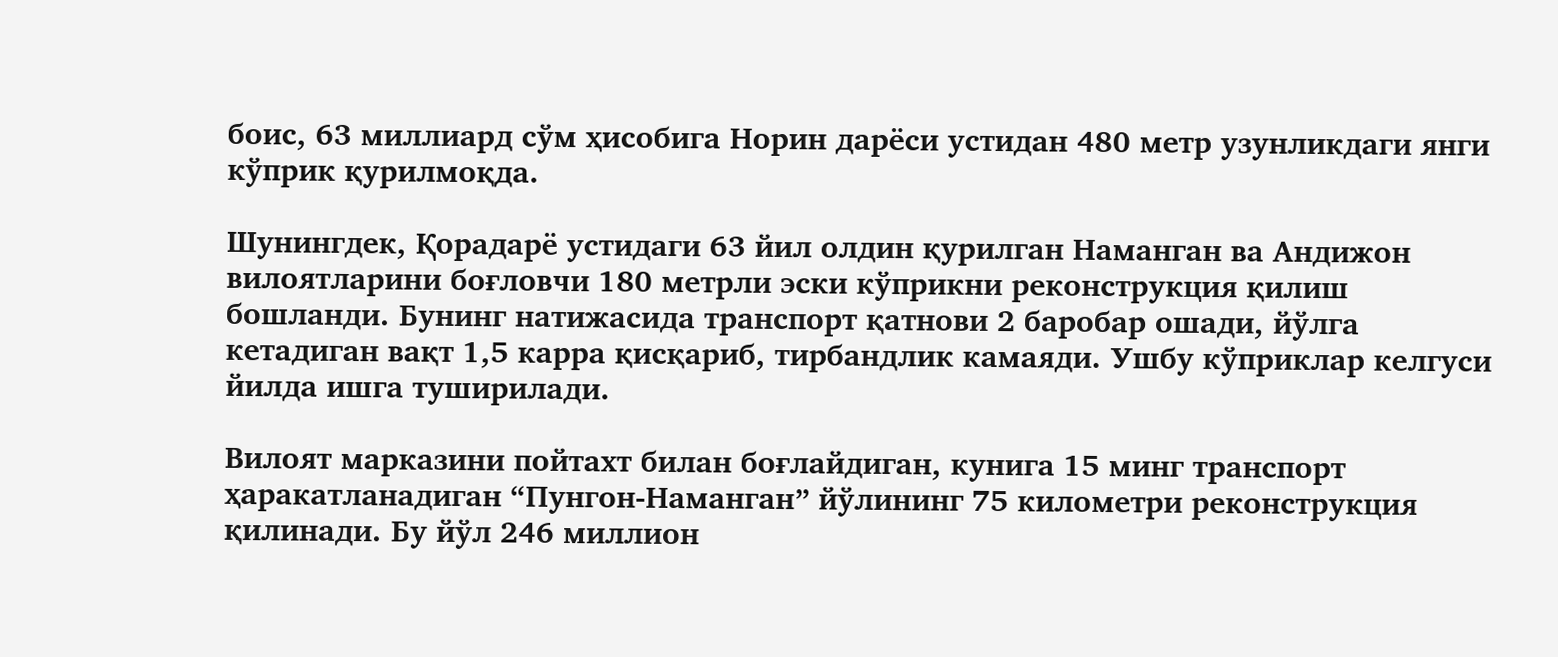боис, 63 миллиард сўм ҳисобига Норин дарёси устидан 480 метр узунликдаги янги кўприк қурилмоқда.

Шунингдек, Қорадарё устидаги 63 йил олдин қурилган Наманган ва Андижон вилоятларини боғловчи 180 метрли эски кўприкни реконструкция қилиш бошланди. Бунинг натижасида транспорт қатнови 2 баробар ошади, йўлга кетадиган вақт 1,5 карра қисқариб, тирбандлик камаяди. Ушбу кўприклар келгуси йилда ишга туширилади.

Вилоят марказини пойтахт билан боғлайдиган, кунига 15 минг транспорт ҳаракатланадиган “Пунгон-Наманган” йўлининг 75 километри реконструкция қилинади. Бу йўл 246 миллион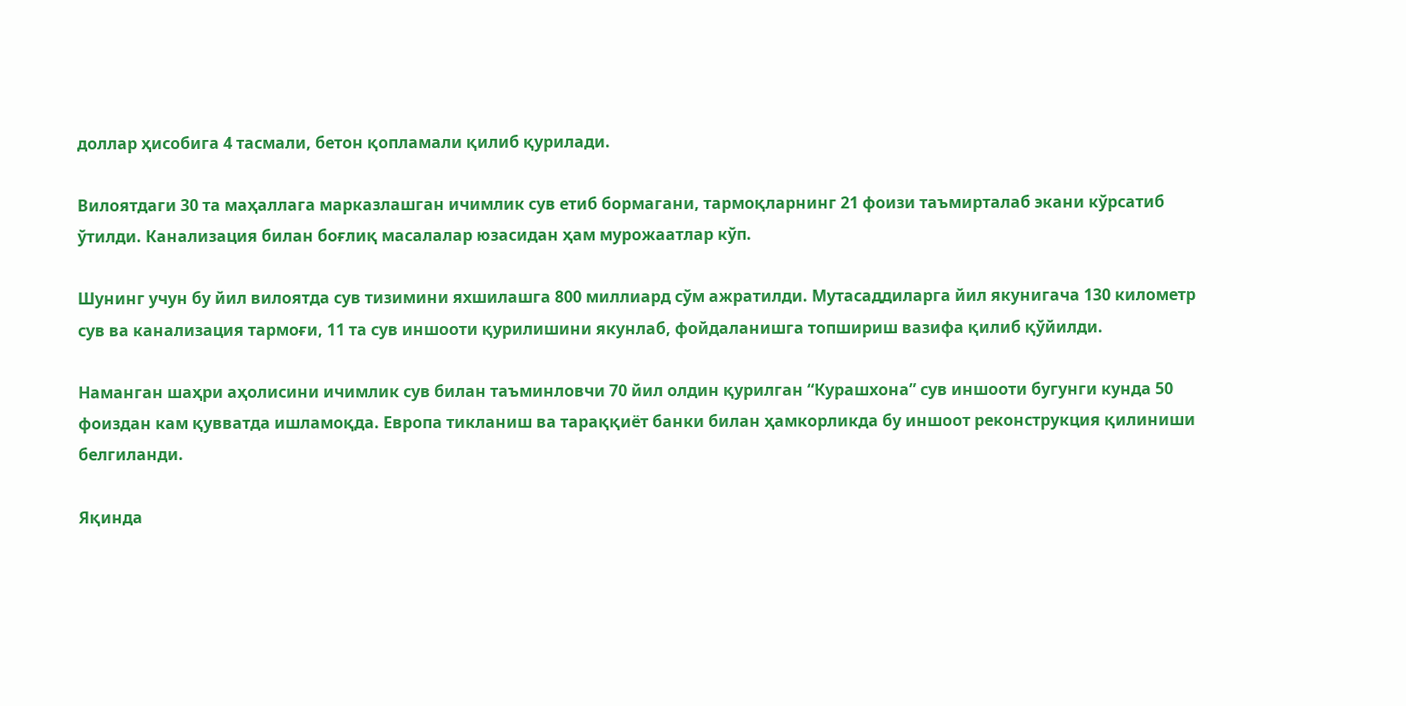доллар ҳисобига 4 тасмали, бетон қопламали қилиб қурилади.

Вилоятдаги 30 та маҳаллага марказлашган ичимлик сув етиб бормагани, тармоқларнинг 21 фоизи таъмирталаб экани кўрсатиб ўтилди. Канализация билан боғлиқ масалалар юзасидан ҳам мурожаатлар кўп.

Шунинг учун бу йил вилоятда сув тизимини яхшилашга 800 миллиард сўм ажратилди. Мутасаддиларга йил якунигача 130 километр сув ва канализация тармоғи, 11 та сув иншооти қурилишини якунлаб, фойдаланишга топшириш вазифа қилиб қўйилди.

Наманган шаҳри аҳолисини ичимлик сув билан таъминловчи 70 йил олдин қурилган “Курашхона” сув иншооти бугунги кунда 50 фоиздан кам қувватда ишламоқда. Европа тикланиш ва тараққиёт банки билан ҳамкорликда бу иншоот реконструкция қилиниши белгиланди.

Яқинда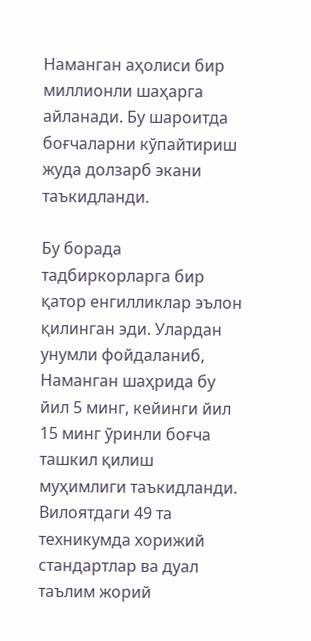Наманган аҳолиси бир миллионли шаҳарга айланади. Бу шароитда боғчаларни кўпайтириш жуда долзарб экани таъкидланди.

Бу борада тадбиркорларга бир қатор енгилликлар эълон қилинган эди. Улардан унумли фойдаланиб, Наманган шаҳрида бу йил 5 минг, кейинги йил 15 минг ўринли боғча ташкил қилиш муҳимлиги таъкидланди. Вилоятдаги 49 та техникумда хорижий стандартлар ва дуал таълим жорий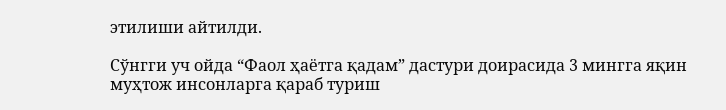этилиши айтилди.

Сўнгги уч ойда “Фаол ҳаётга қадам” дастури доирасида 3 мингга яқин муҳтож инсонларга қараб туриш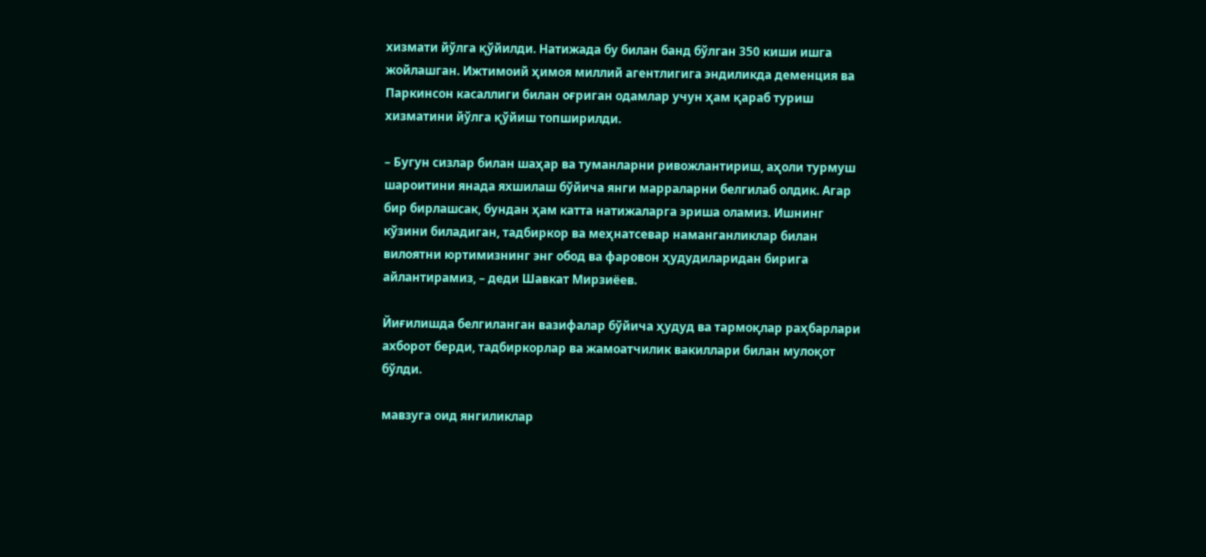хизмати йўлга қўйилди. Натижада бу билан банд бўлган 350 киши ишга жойлашган. Ижтимоий ҳимоя миллий агентлигига эндиликда деменция ва Паркинсон касаллиги билан оғриган одамлар учун ҳам қараб туриш хизматини йўлга қўйиш топширилди.

– Бугун сизлар билан шаҳар ва туманларни ривожлантириш, аҳоли турмуш шароитини янада яхшилаш бўйича янги марраларни белгилаб олдик. Агар бир бирлашсак, бундан ҳам катта натижаларга эриша оламиз. Ишнинг кўзини биладиган, тадбиркор ва меҳнатсевар наманганликлар билан вилоятни юртимизнинг энг обод ва фаровон ҳудудиларидан бирига айлантирамиз, – деди Шавкат Мирзиёев.

Йиғилишда белгиланган вазифалар бўйича ҳудуд ва тармоқлар раҳбарлари ахборот берди, тадбиркорлар ва жамоатчилик вакиллари билан мулоқот бўлди.

мавзуга оид янгиликлар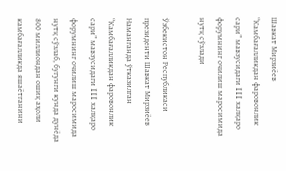Шавкат Мирзиёев “Камбағалликдан фаровонлик сари” мавзусидаги III халқаро форумнинг очилиш маросимида нутқ сўзлади

Ўзбекистон Республикаси президенти Шавкат Мирзиёев Наманганда ўтказилган “Камбағалликдан фаровонлик сари” мавзусидаги III халқаро форумнинг очилиш маросимида нутқ сўзлаб, бугунги кунда дунёда 800 миллиондан ошиқ аҳоли камбағалликда яшаётганини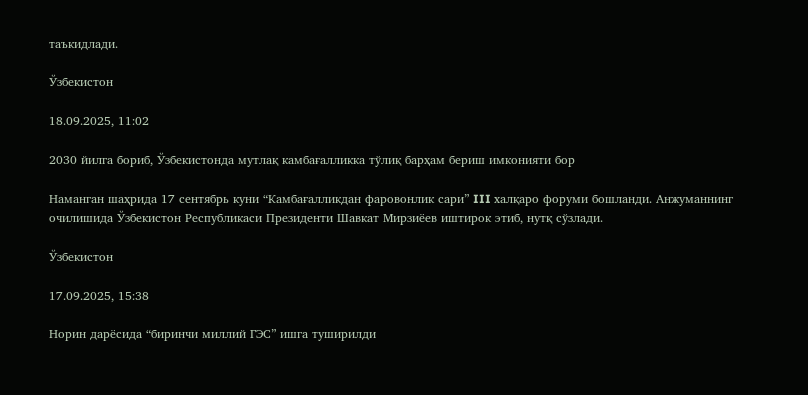таъкидлади.

Ўзбекистон

18.09.2025, 11:02

2030 йилга бориб, Ўзбекистонда мутлақ камбағалликка тўлиқ барҳам бериш имконияти бор

Наманган шаҳрида 17 сентябрь куни “Камбағалликдан фаровонлик сари” III халқаро форуми бошланди. Анжуманнинг очилишида Ўзбекистон Республикаси Президенти Шавкат Мирзиёев иштирок этиб, нутқ сўзлади.

Ўзбекистон

17.09.2025, 15:38

Норин дарёсида “биринчи миллий ГЭС” ишга туширилди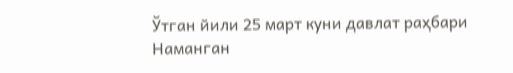Ўтган йили 25 март куни давлат раҳбари Наманган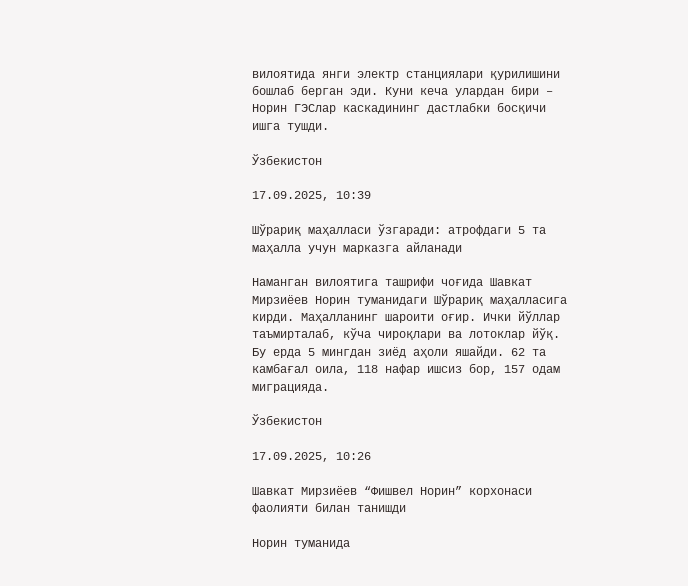вилоятида янги электр станциялари қурилишини бошлаб берган эди. Куни кеча улардан бири – Норин ГЭСлар каскадининг дастлабки босқичи ишга тушди.

Ўзбекистон

17.09.2025, 10:39

Шўрариқ маҳалласи ўзгаради: атрофдаги 5 та маҳалла учун марказга айланади

Наманган вилоятига ташрифи чоғида Шавкат Мирзиёев Норин туманидаги Шўрариқ маҳалласига кирди. Маҳалланинг шароити оғир. Ички йўллар таъмирталаб, кўча чироқлари ва лотоклар йўқ. Бу ерда 5 мингдан зиёд аҳоли яшайди. 62 та камбағал оила, 118 нафар ишсиз бор, 157 одам миграцияда.

Ўзбекистон

17.09.2025, 10:26

Шавкат Мирзиёев “Фишвел Норин” корхонаси фаолияти билан танишди

Норин туманида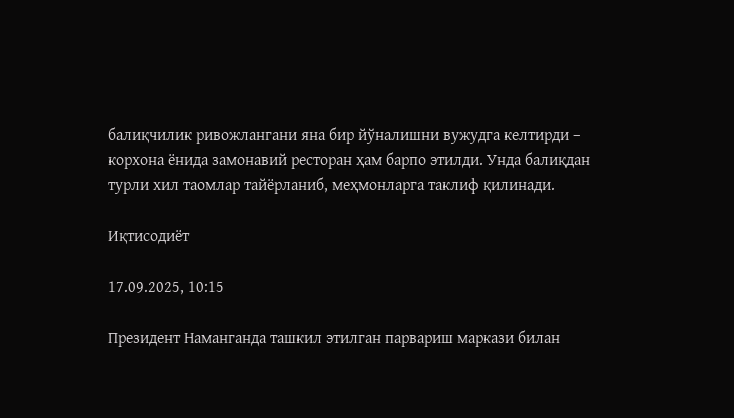балиқчилик ривожлангани яна бир йўналишни вужудга келтирди – корхона ёнида замонавий ресторан ҳам барпо этилди. Унда балиқдан турли хил таомлар тайёрланиб, меҳмонларга таклиф қилинади.

Иқтисодиёт

17.09.2025, 10:15

Президент Наманганда ташкил этилган парвариш маркази билан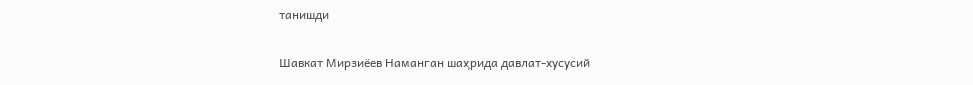танишди

Шавкат Мирзиёев Наманган шаҳрида давлат-хусусий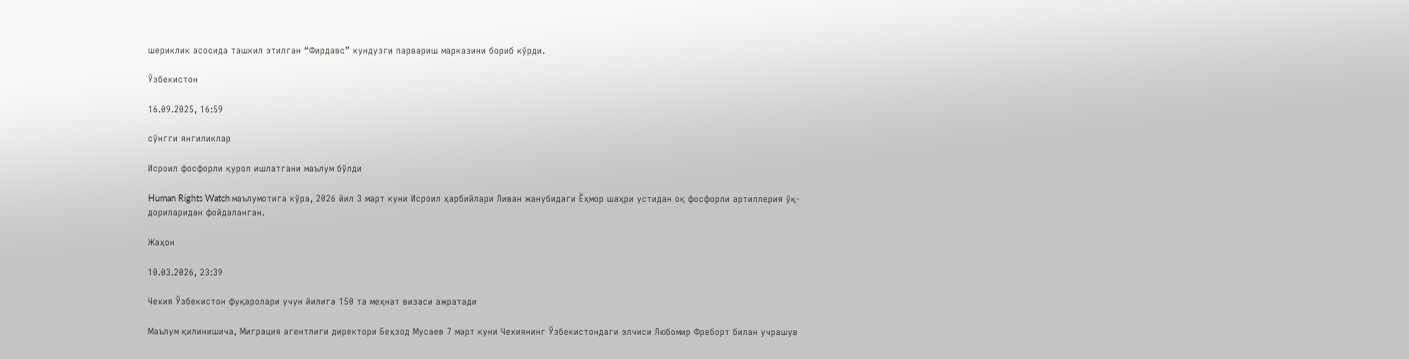шериклик асосида ташкил этилган “Фирдавс” кундузги парвариш марказини бориб кўрди.

Ўзбекистон

16.09.2025, 16:59

сўнгги янгиликлар

Исроил фосфорли қурол ишлатгани маълум бўлди

Human Rights Watch маълумотига кўра, 2026 йил 3 март куни Исроил ҳарбийлари Ливан жанубидаги Ёҳмор шаҳри устидан оқ фосфорли артиллерия ўқ-дориларидан фойдаланган.

Жаҳон

10.03.2026, 23:39

Чехия Ўзбекистон фуқаролари учун йилига 150 та меҳнат визаси ажратади

Маълум қилинишича, Миграция агентлиги директори Беҳзод Мусаев 7 март куни Чехиянинг Ўзбекистондаги элчиси Любомир Фреборт билан учрашув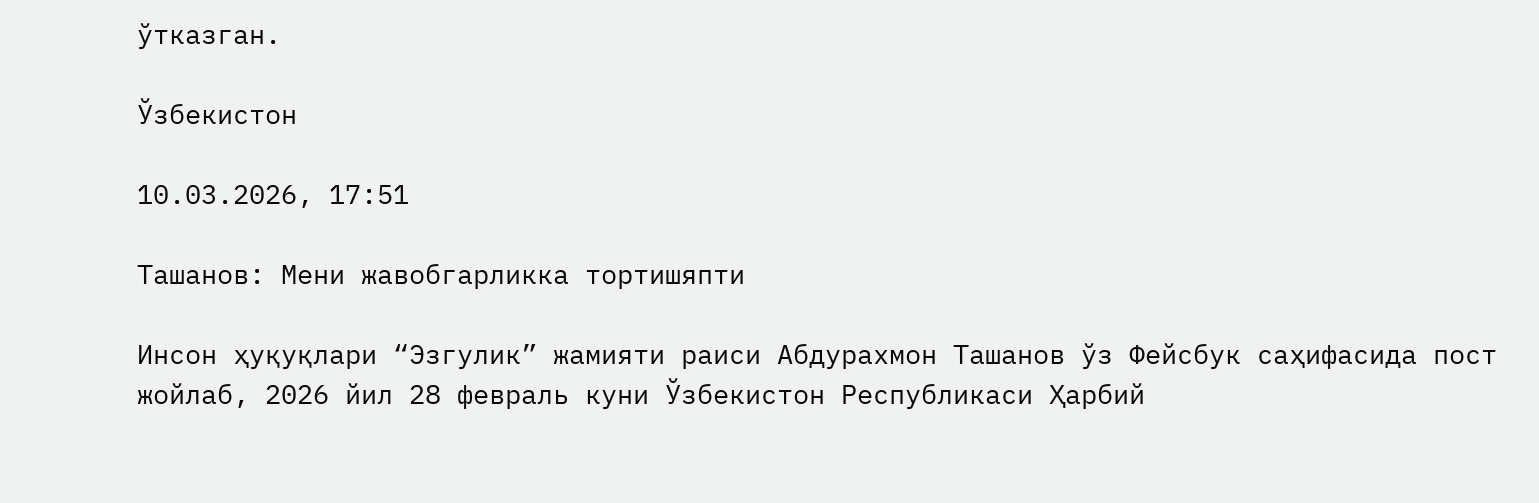ўтказган.

Ўзбекистон

10.03.2026, 17:51

Ташанов: Мени жавобгарликка тортишяпти

Инсон ҳуқуқлари “Эзгулик” жамияти раиси Абдурахмон Ташанов ўз Фейсбук саҳифасида пост жойлаб, 2026 йил 28 февраль куни Ўзбекистон Республикаси Ҳарбий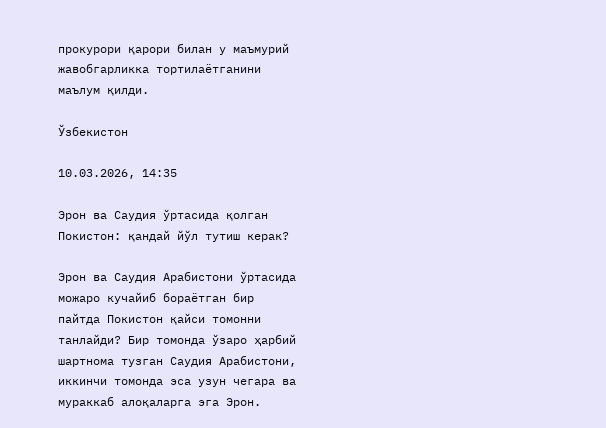прокурори қарори билан у маъмурий жавобгарликка тортилаётганини маълум қилди.

Ўзбекистон

10.03.2026, 14:35

Эрон ва Саудия ўртасида қолган Покистон: қандай йўл тутиш керак?

Эрон ва Саудия Арабистони ўртасида можаро кучайиб бораётган бир пайтда Покистон қайси томонни танлайди? Бир томонда ўзаро ҳарбий шартнома тузган Саудия Арабистони, иккинчи томонда эса узун чегара ва мураккаб алоқаларга эга Эрон.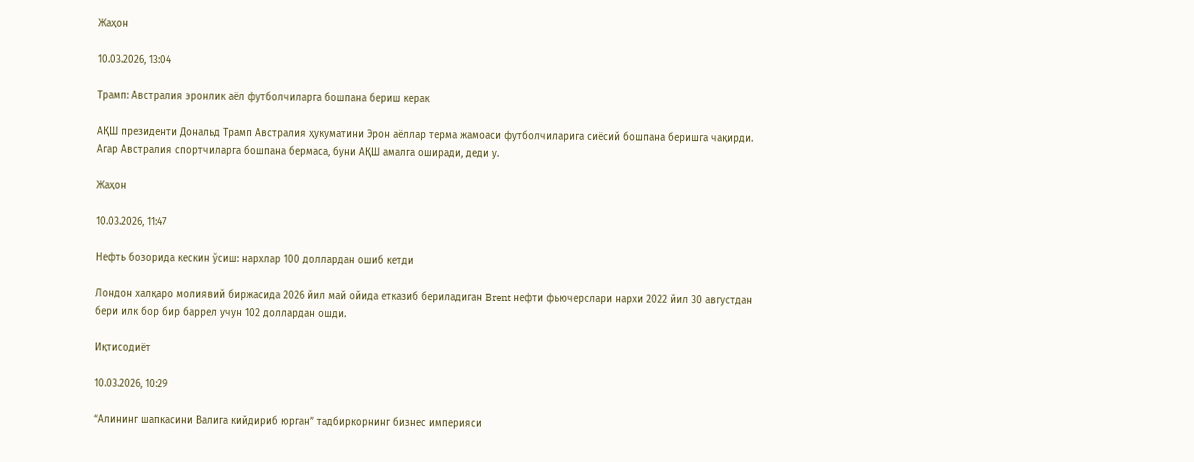Жаҳон

10.03.2026, 13:04

Трамп: Австралия эронлик аёл футболчиларга бошпана бериш керак

АҚШ президенти Дональд Трамп Австралия ҳукуматини Эрон аёллар терма жамоаси футболчиларига сиёсий бошпана беришга чақирди. Агар Австралия спортчиларга бошпана бермаса, буни АҚШ амалга оширади, деди у.

Жаҳон

10.03.2026, 11:47

Нефть бозорида кескин ўсиш: нархлар 100 доллардан ошиб кетди

Лондон халқаро молиявий биржасида 2026 йил май ойида етказиб бериладиган Brent нефти фьючерслари нархи 2022 йил 30 августдан бери илк бор бир баррел учун 102 доллардан ошди.

Иқтисодиёт

10.03.2026, 10:29

“Алининг шапкасини Валига кийдириб юрган” тадбиркорнинг бизнес империяси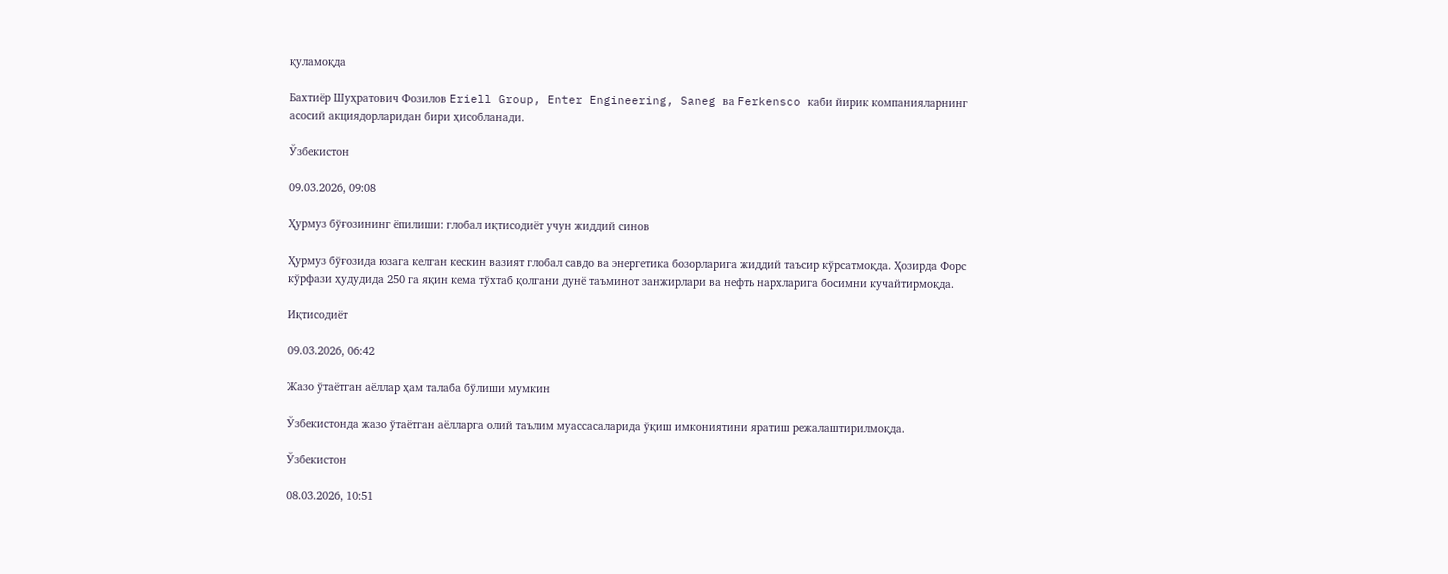қуламоқда

Бахтиёр Шуҳратович Фозилов Eriell Group, Enter Engineering, Saneg ва Ferkensco каби йирик компанияларнинг асосий акциядорларидан бири ҳисобланади.

Ўзбекистон

09.03.2026, 09:08

Ҳурмуз бўғозининг ёпилиши: глобал иқтисодиёт учун жиддий синов

Ҳурмуз бўғозида юзага келган кескин вазият глобал савдо ва энергетика бозорларига жиддий таъсир кўрсатмоқда. Ҳозирда Форс кўрфази ҳудудида 250 га яқин кема тўхтаб қолгани дунё таъминот занжирлари ва нефть нархларига босимни кучайтирмоқда.

Иқтисодиёт

09.03.2026, 06:42

Жазо ўтаётган аёллар ҳам талаба бўлиши мумкин

Ўзбекистонда жазо ўтаётган аёлларга олий таълим муассасаларида ўқиш имкониятини яратиш режалаштирилмоқда.

Ўзбекистон

08.03.2026, 10:51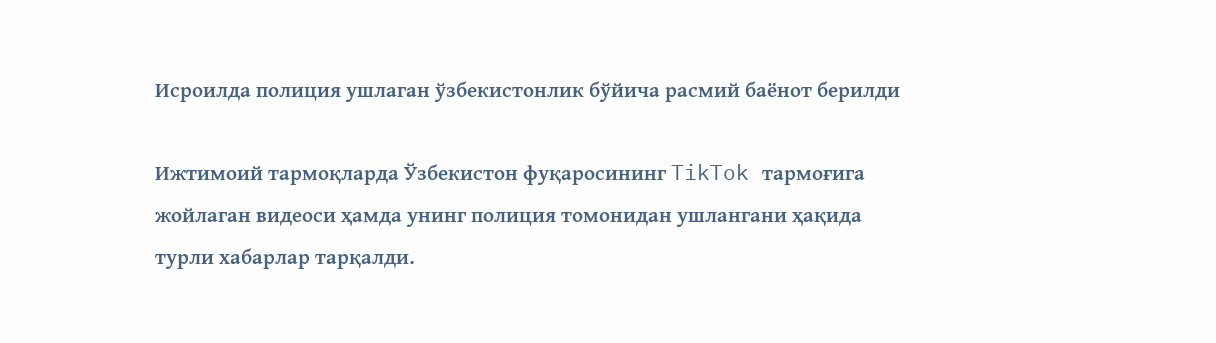Исроилда полиция ушлаган ўзбекистонлик бўйича расмий баёнот берилди

Ижтимоий тармоқларда Ўзбекистон фуқаросининг TikTok тармоғига жойлаган видеоси ҳамда унинг полиция томонидан ушлангани ҳақида турли хабарлар тарқалди.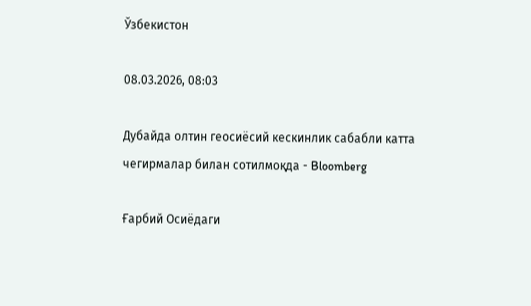Ўзбекистон

08.03.2026, 08:03

Дубайда олтин геосиёсий кескинлик сабабли катта чегирмалар билан сотилмоқда - Bloomberg

Ғарбий Осиёдаги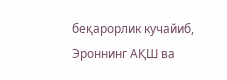беқарорлик кучайиб, Эроннинг АҚШ ва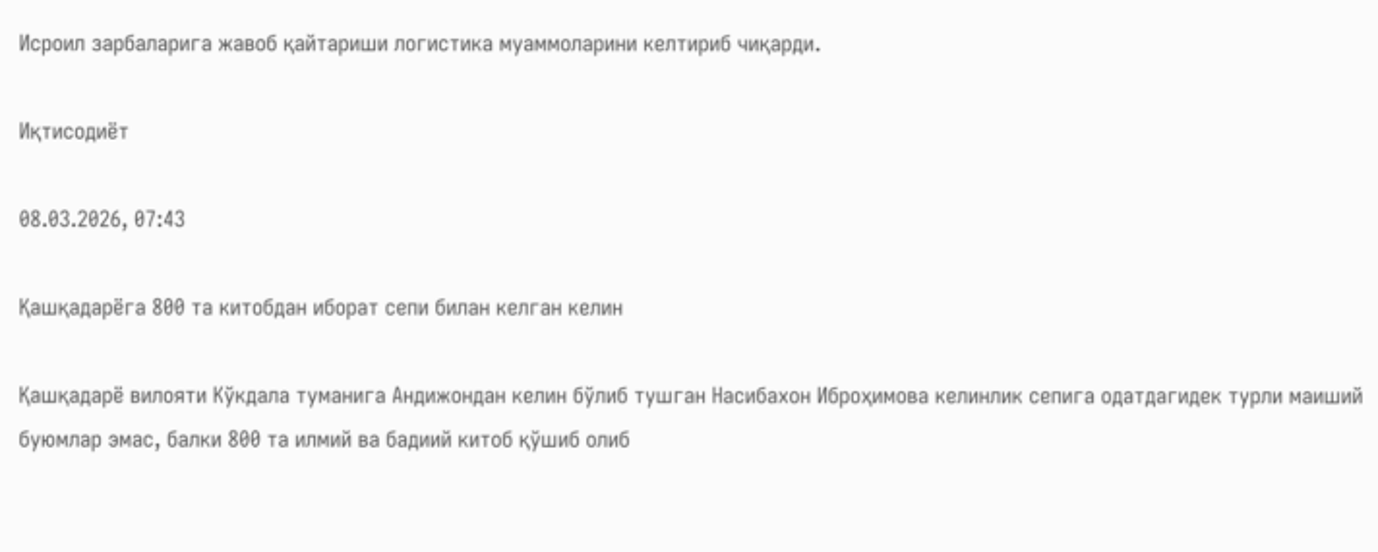Исроил зарбаларига жавоб қайтариши логистика муаммоларини келтириб чиқарди.

Иқтисодиёт

08.03.2026, 07:43

Қашқадарёга 800 та китобдан иборат сепи билан келган келин

Қашқадарё вилояти Кўкдала туманига Андижондан келин бўлиб тушган Насибахон Иброҳимова келинлик сепига одатдагидек турли маиший буюмлар эмас, балки 800 та илмий ва бадиий китоб қўшиб олиб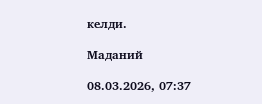келди.

Маданий

08.03.2026, 07:37